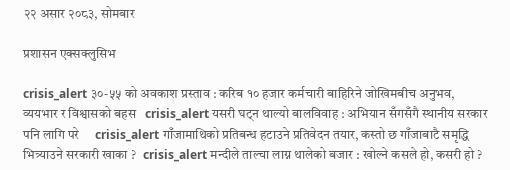२२ असार २०८३, सोमबार

प्रशासन एक्सक्लुसिभ

crisis_alert ३०-५५ को अवकाश प्रस्ताव : करिब १० हजार कर्मचारी बाहिरिने जोखिमबीच अनुभव, व्ययभार र विश्वासको बहस   crisis_alert यसरी घट्न थाल्यो बालविवाह : अभियान सँगसँगै स्थानीय सरकार पनि लागि परे     crisis_alert गाँजामाथिको प्रतिबन्ध हटाउने प्रतिवेदन तयार, कस्तो छ गाँजाबाटै समृद्धि भित्र्याउने सरकारी खाका ?   crisis_alert मन्दीले ताल्चा लाग्न थालेको बजार : खोल्ने कसले हो, कसरी हो ?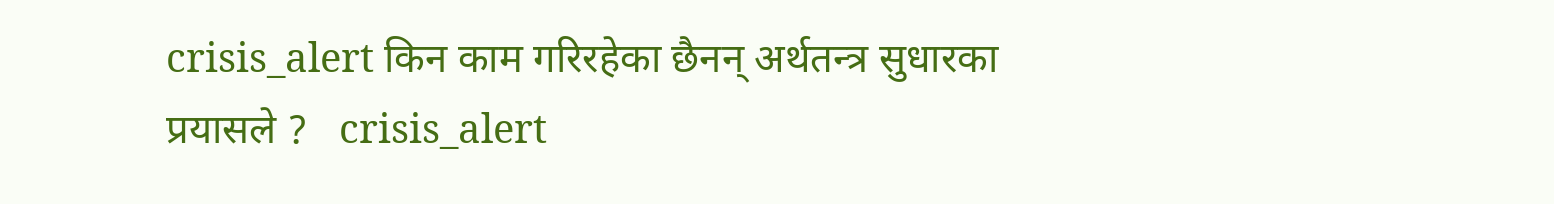crisis_alert किन काम गरिरहेका छैनन् अर्थतन्त्र सुधारका प्रयासले ?   crisis_alert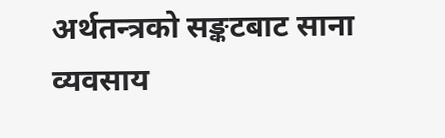अर्थतन्त्रको सङ्कटबाट साना व्यवसाय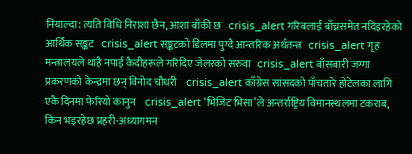नियाल्दा: त्यति विधि निराशा छैन, आशा बाँकी छ   crisis_alert गरिबलाई बाँच्नसमेत नदिइरहेको आर्थिक सङ्कट   crisis_alert सङ्कटको डिलमा पुग्दै आन्तरिक अर्थतन्त्र   crisis_alert गृह मन्त्रालयले थाहै नपाई कैदीहरूले गरिदिए जेलरको सरुवा   crisis_alert बाँसबारी जग्गा प्रकरणको केन्द्रमा छन् विनोद चौधरी    crisis_alert काँग्रेस सांसदको पाँचतारे होटेलका लागि एकै दिनमा फेरियो कानुन    crisis_alert ‘भिजिट भिसा’ले अन्तर्राष्ट्रिय विमानस्थलमा टकराब, किन भइरहेछ प्रहरी-अध्यागमन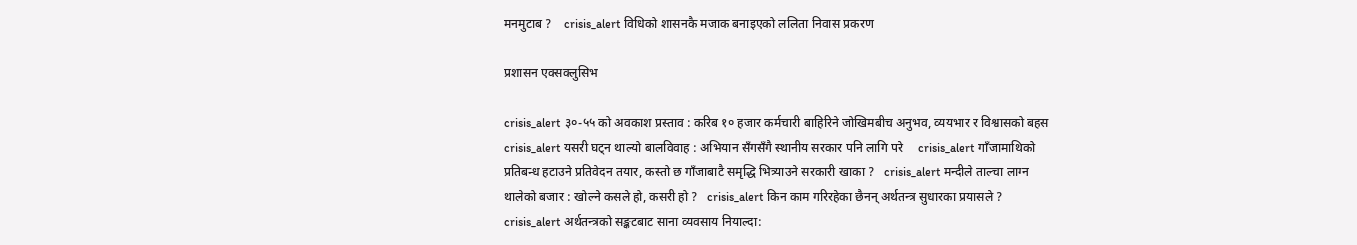मनमुटाब ?    crisis_alert विधिको शासनकै मजाक बनाइएको ललिता निवास प्रकरण

प्रशासन एक्सक्लुसिभ

crisis_alert ३०-५५ को अवकाश प्रस्ताव : करिब १० हजार कर्मचारी बाहिरिने जोखिमबीच अनुभव, व्ययभार र विश्वासको बहस   crisis_alert यसरी घट्न थाल्यो बालविवाह : अभियान सँगसँगै स्थानीय सरकार पनि लागि परे     crisis_alert गाँजामाथिको प्रतिबन्ध हटाउने प्रतिवेदन तयार, कस्तो छ गाँजाबाटै समृद्धि भित्र्याउने सरकारी खाका ?   crisis_alert मन्दीले ताल्चा लाग्न थालेको बजार : खोल्ने कसले हो, कसरी हो ?   crisis_alert किन काम गरिरहेका छैनन् अर्थतन्त्र सुधारका प्रयासले ?   crisis_alert अर्थतन्त्रको सङ्कटबाट साना व्यवसाय नियाल्दा: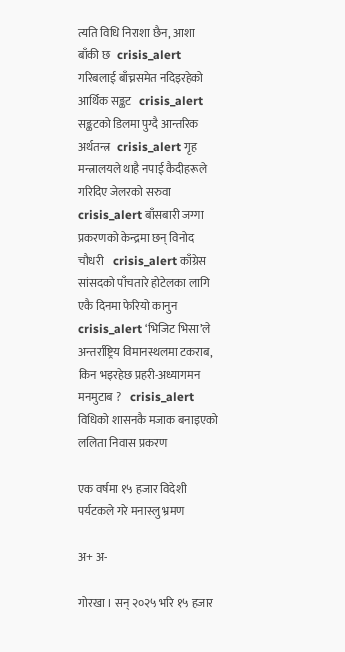त्यति विधि निराशा छैन, आशा बाँकी छ   crisis_alert गरिबलाई बाँच्नसमेत नदिइरहेको आर्थिक सङ्कट   crisis_alert सङ्कटको डिलमा पुग्दै आन्तरिक अर्थतन्त्र   crisis_alert गृह मन्त्रालयले थाहै नपाई कैदीहरूले गरिदिए जेलरको सरुवा   crisis_alert बाँसबारी जग्गा प्रकरणको केन्द्रमा छन् विनोद चौधरी    crisis_alert काँग्रेस सांसदको पाँचतारे होटेलका लागि एकै दिनमा फेरियो कानुन    crisis_alert ‘भिजिट भिसा’ले अन्तर्राष्ट्रिय विमानस्थलमा टकराब, किन भइरहेछ प्रहरी-अध्यागमन मनमुटाब ?    crisis_alert विधिको शासनकै मजाक बनाइएको ललिता निवास प्रकरण

एक वर्षमा १५ हजार विदेशी पर्यटकले गरे मनास्लु भ्रमण

अ+ अ-

गोरखा । सन् २०२५ भरि १५ हजार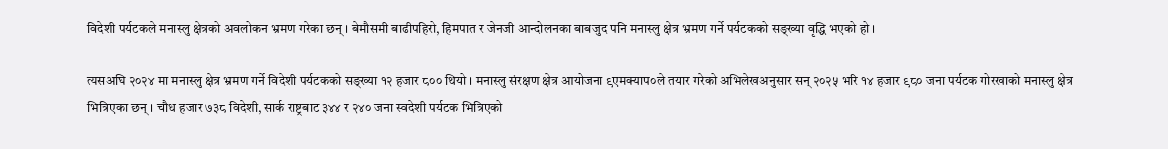विदेशी पर्यटकले मनास्लु क्षेत्रको अवलोकन भ्रमण गरेका छन् । बेमौसमी बाढीपहिरो, हिमपात र जेनजी आन्दोलनका बाबजुद पनि मनास्लु क्षेत्र भ्रमण गर्ने पर्यटकको सङ्ख्या वृद्धि भएको हो ।

त्यसअघि २०२४ मा मनास्लु क्षेत्र भ्रमण गर्ने विदेशी पर्यटकको सङ्ख्या १२ हजार ८०० थियो । मनास्लु संरक्षण क्षेत्र आयोजना ९एमक्याप०ले तयार गरेको अभिलेखअनुसार सन् २०२५ भरि १४ हजार ९८० जना पर्यटक गोरखाको मनास्लु क्षेत्र भित्रिएका छन् । चौध हजार ७३८ विदेशी, सार्क राष्ट्रबाट ३४४ र २४० जना स्वदेशी पर्यटक भित्रिएको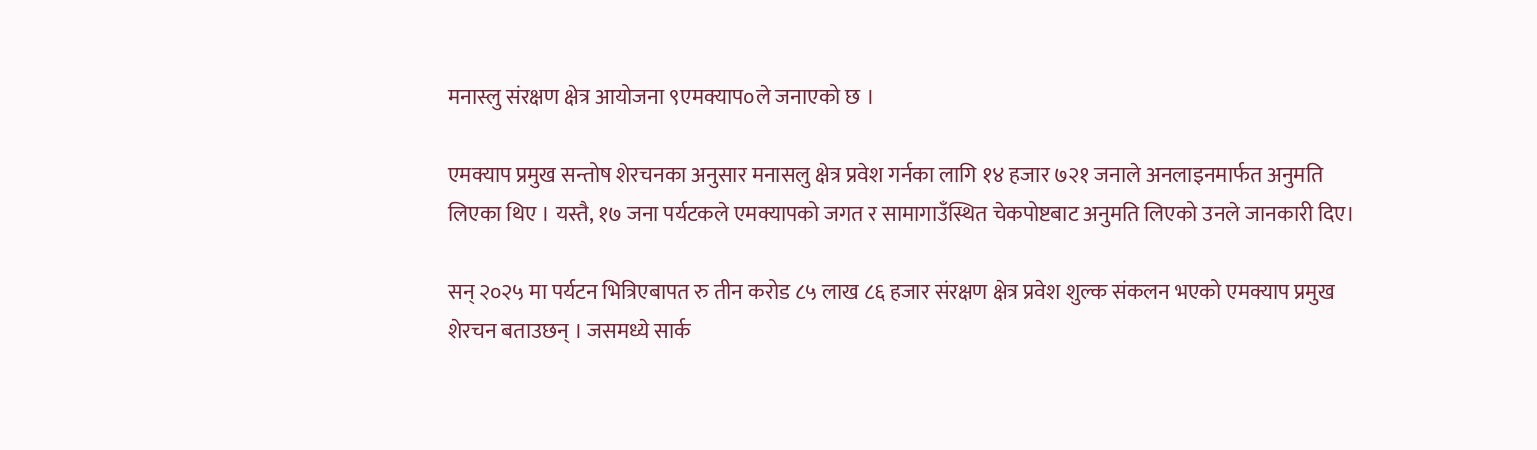मनास्लु संरक्षण क्षेत्र आयोजना ९एमक्याप०ले जनाएको छ ।

एमक्याप प्रमुख सन्तोष शेरचनका अनुसार मनासलु क्षेत्र प्रवेश गर्नका लागि १४ हजार ७२१ जनाले अनलाइनमार्फत अनुमति लिएका थिए । यस्तै, १७ जना पर्यटकले एमक्यापको जगत र सामागाउँस्थित चेकपोष्टबाट अनुमति लिएको उनले जानकारी दिए।

सन् २०२५ मा पर्यटन भित्रिएबापत रु तीन करोड ८५ लाख ८६ हजार संरक्षण क्षेत्र प्रवेश शुल्क संकलन भएको एमक्याप प्रमुख शेरचन बताउछन् । जसमध्ये सार्क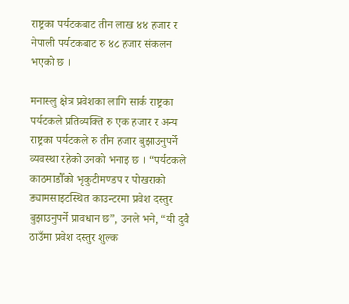राष्ट्रका पर्यटकबाट तीन लाख ४४ हजार र नेपाली पर्यटकबाट रु ४८ हजार संकलन भएको छ ।

मनास्लु क्षेत्र प्रवेशका लागि सार्क राष्ट्रका पर्यटकले प्रतिव्यक्ति रु एक हजार र अन्य राष्ट्रका पर्यटकले रु तीन हजार बुझाउनुपर्ने व्यवस्था रहेको उनको भनाइ छ । “पर्यटकले काठमाडौँको भृकुटीमण्डप र पोखराको ड्यामसाइटस्थित काउन्टरमा प्रवेश दस्तुर बुझाउनुपर्ने प्रावधान छ”, उनले भने, “यी दुवै ठाउँमा प्रवेश दस्तुर शुल्क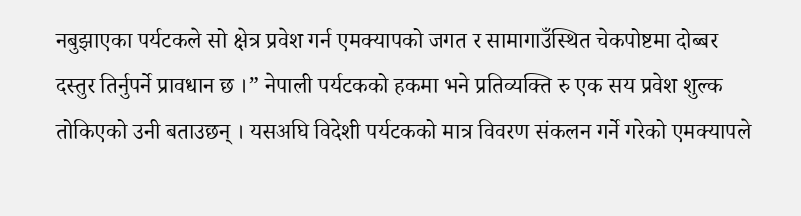नबुझाएका पर्यटकले सो क्षेत्र प्रवेश गर्न एमक्यापको जगत र सामागाउँस्थित चेकपोष्टमा दोब्बर दस्तुर तिर्नुपर्ने प्रावधान छ ।” नेपाली पर्यटकको हकमा भने प्रतिव्यक्ति रु एक सय प्रवेश शुल्क तोकिएको उनी बताउछन् । यसअघि विदेशी पर्यटकको मात्र विवरण संकलन गर्ने गरेको एमक्यापले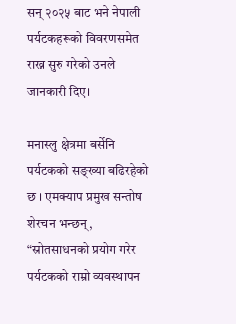सन् २०२५ बाट भने नेपाली पर्यटकहरूको विवरणसमेत राख्न सुरु गरेको उनले जानकारी दिए।

मनास्लु क्षेत्रमा बर्सेनि पर्यटकको सङ्ख्या बढिरहेको छ । एमक्याप प्रमुख सन्तोष शेरचन भन्छन्, “स्रोतसाधनको प्रयोग गरेर पर्यटकको राम्रो व्यवस्थापन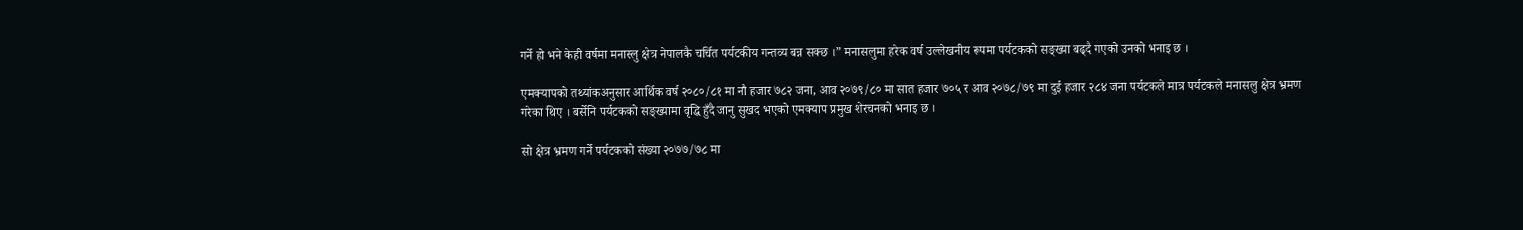गर्ने हो भने केही वर्षमा मनास्लु क्षेत्र नेपालकै चर्चित पर्यटकीय गन्तव्य बन्न सक्छ ।” मनासलुमा हरेक वर्ष उल्लेखनीय रूपमा पर्यटकको सङ्ख्या बढ्दै गएको उनको भनाइ छ ।

एमक्यापको तथ्यांकअनुसार आर्थिक वर्ष २०८०/८१ मा नौ हजार ७८२ जना, आव २०७९/८० मा सात हजार ७०५ र आव २०७८/७९ मा दुई हजार २८४ जना पर्यटकले मात्र पर्यटकले मनासलु क्षेत्र भ्रमण गरेका थिए । बर्सेनि पर्यटकको सङ्ख्यामा वृद्धि हुँदै जानु सुखद भएको एमक्याप प्रमुख शेरचनको भनाइ छ ।

सो क्षेत्र भ्रमण गर्ने पर्यटकको संख्या २०७७/७८ मा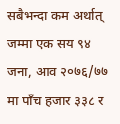सबैभन्दा कम अर्थात् जम्मा एक सय ९४ जना, आव २०७६/७७ मा पाँच हजार ३३८ र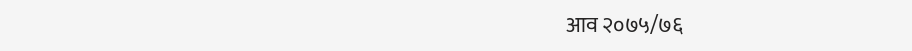आव २०७५/७६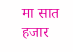मा सात हजार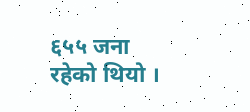६५५ जना रहेको थियो ।